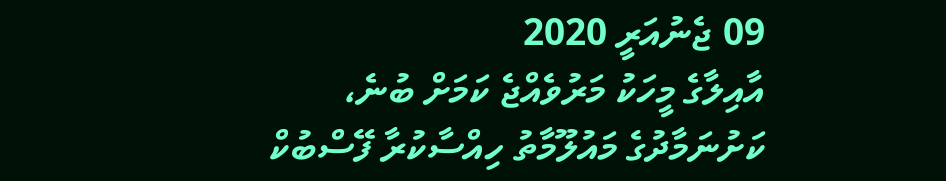09 ޖެނުއަރީ 2020
އާއިލާގެ މީހަކު މަރުވެއްޖެ ކަމަށް ބުނެ، ކަށުނަމާދުގެ މައުލޫމާތު ހިއްސާކުރާ ފޭސްބުކް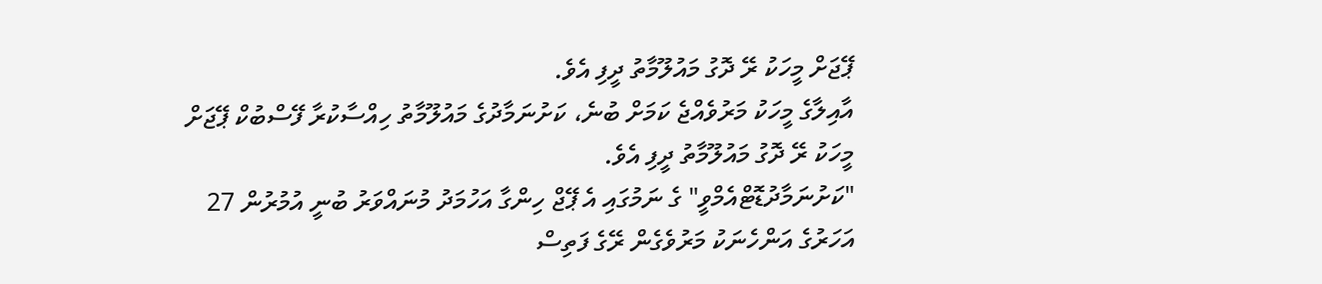ޕޭޖަށް މީހަކު ރޭ ދޮގު މައުލޫމާތު ދީފި އެވެ.
އާއިލާގެ މީހަކު މަރުވެއްޖެ ކަމަށް ބުނެ، ކަށުނަމާދުގެ މައުލޫމާތު ހިއްސާކުރާ ފޭސްބުކް ޕޭޖަށް މީހަކު ރޭ ދޮގު މައުލޫމާތު ދީފި އެވެ.
"ކަށުނަމާދުޑޮޓްއެމްވީ" ގެ ނަމުގައި އެ ޕޭޖް ހިންގާ އަހުމަދު މުނައްވަރު ބުނީ އުމުރުން 27 އަހަރުގެ އަންހެނަކު މަރުވެގެން ރޭގެ ފަތިސް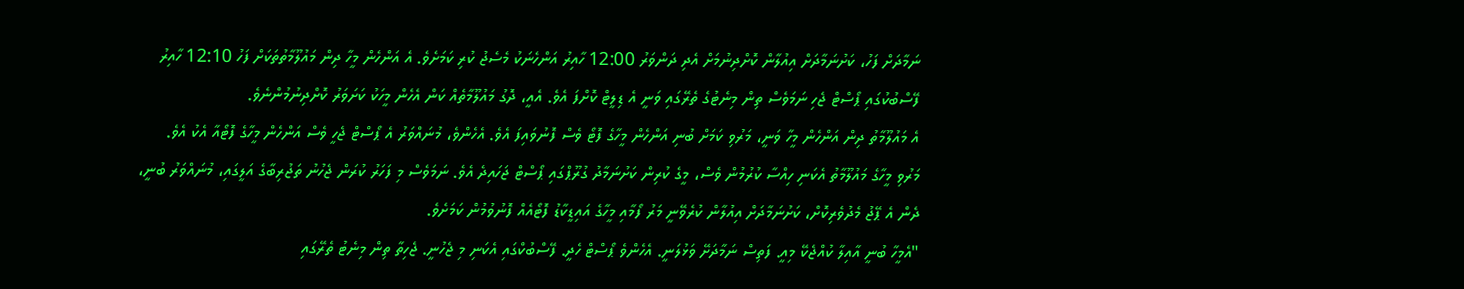ނަމާދަށް ފަހު، ކަށުނަމާދަށް އިއުލާން ކޮށްދިނުމަށް އެދި ދަންވަރު 12:00 ހާއިރު އަންހެނަކު މެސެޖު ކުރި ކަމަށެވެ. އެ އަންހެން މީހާ ދިން މައުލޫމާތުތަކަށް ފަހު 12:10 ހާއިރު ފޭސްބުކުގައި ޕޯސްޓް ޖެހި ނަމަވެސް ތިން މިނެޓުގެ ތެރޭގައި ވަނީ އެ ޑިލީޓް ކޮށްފަ އެވެ. އެއީ، ދޮގު މައުލޫމާތެއް ކަން އެހެން މީހަކު ކަށަވަރު ކޮށްދިނުމުންނެވެ.
އެ މައުލޫމާތު ދިން އަންހެން މީހާ ވަނީ، މަރުވި ކަމަށް ބުނި އަންހެން މީހާގެ ފޮޓޯ ވެސް ފޮނުވައިފަ އެވެ. އެހެންވެ، މުނައްވަރު އެ ޕޯސްޓް ޖެހީ ވެސް އަންހެން މީހާގެ ފޮޓޯއާ އެކު އެވެ.
މަރުވި މީހާގެ މައުލޫމާތު އެކަނި ހިއްސާ ކުރުމުން ވެސް، މީގެ ކުރިން ކަށުނަމާދު ގުރޫޕްގައި ޕޯސްޓް ޖަހައިދެ އެވެ. ނަމަވެސް މި ފަހަރު ކުރަން ޖެހުނު ތަޖުރިބާގެ އަލީގައި، މުނައްވަރު ބުނީ، ދެން އެ ޕޭޖު މެދުވެރިކޮށް، ކަށުނަމާދަށް އިއުލާން ކުރެވޭނީ މަރު ފޯމާއި މީހާގެ އައިޑީކާޑު ފޮޓޯއެއް ފޮނުވުމުން ކަމަށެވެ.
"އެމީހާ ބުނީ އާއިލާ ކުއްޖެކޭ މިއީ. ފަތިސް ނަމާދަށޭ ވަޅުލަނީ. އެހެންވެ ޕޯސްޓް ހެދީ. ފޭސްބުކްގައި އެކަނި މި ޖެހުނީ. ޖެހިތާ ތިން މިނެޓު ތެރޭގައި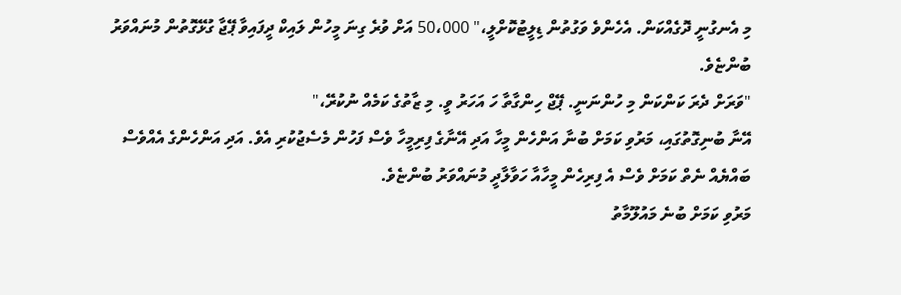މި އެނގުނީ ދޮގެއްކަން. އެހެންވެ ވަގުތުން ޑިލީޓުކޮށްލީ،" 50،000 އަށް ވުރެ ގިނަ މީހުން ލައިކް ދީފައިވާ ޕޭޖާ ގުޅޭގޮތުން މުނައްވަރު ބުންޏެވެ.
"ވަރަށް ދެރަ ކަންކަން މި ހުންނަނީ. ޕޭޖް ހިންގާތާ ހަ އަހަރު ވީ. މި ޒާތުގެ ކަމެއް ނުކުރޭ،"
އޭނާ ބުނިގޮތުގައި، މަރުވި ކަމަށް ބުނާ އަންހެން މީހާ އަދި އޭނާގެ ފިރިމީހާ ވެސް ފަހުން މެސެޖުކުރި އެވެ. އަދި އަންހެންގެ އެއްވެސް ބައްޔެއް ނެތް ކަމަށް ވެސް އެ ފިރިހެން މީހާއާ ހަވާލާދީ މުނައްވަރު ބުންޏެވެ.
މަރުވި ކަމަށް ބުނެ މައުލޫމާތު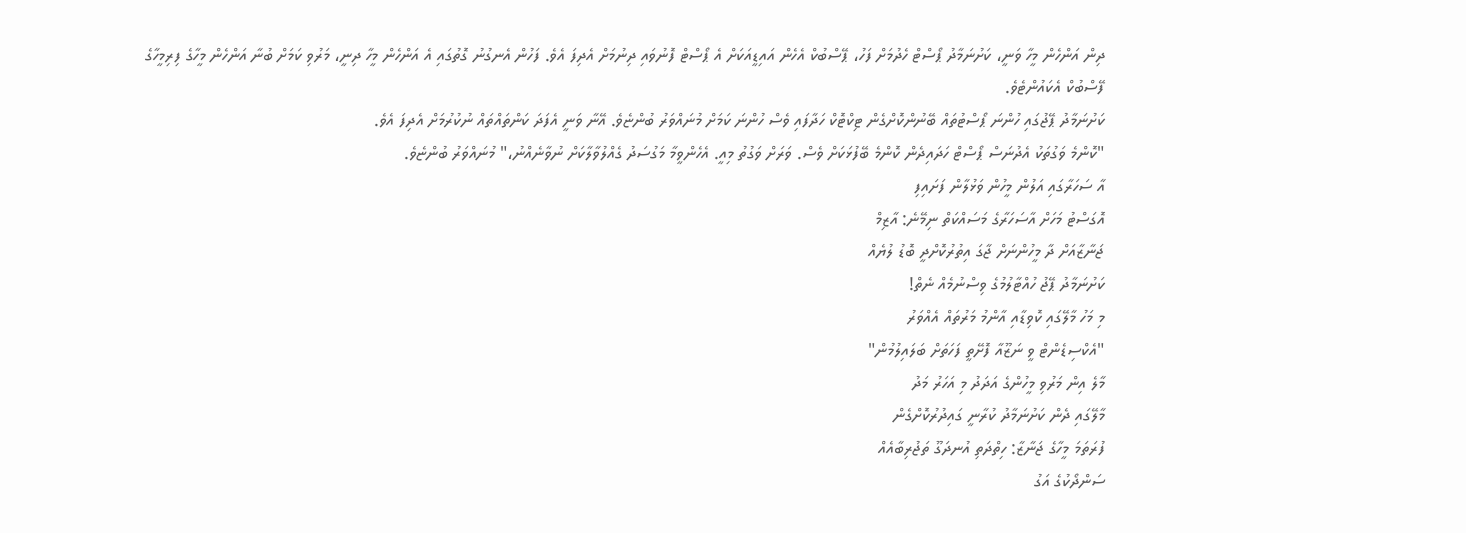ދިން އަންހެން މީހާ ވަނީ، ކަށުނަމާދު ޕޯސްޓް ހެދުމަށް ފަހު، ޕޭސްބުކް އެހެން އައިޑީއަކަށް އެ ޕޯސްޓް ފޮނުވައި ދިނުމަށް އެދިފަ އެވެ. ފަހުން އެނގުނު ގޮތުގައި އެ އަންހެން މީހާ ދިނީ، މަރުވި ކަމަށް ބުނާ އަންހެން މީހާގެ ފިރިމީހާގެ ފޭސްބުކް އެކައުންޓެވެ.
ކަށުނަމާދު ޕޭޖުގައި ހުންނަ ޕޯސްޓުތައް ބޭނުންކޮށްގެން ޓިކްޓޮކް ހަދާފައި ވެސް ހުންނަ ކަމަށް މުނައްވަރު ބުންޏެވެ. އޭނާ ވަނީ އެފަދަ ކަންތައްތައް ނުކުރުމަށް އެދިފަ އެވެ.
"ކޮންމެ ވަގުތަކު އެދުނަސް ޕޯސްޓް ހަދައިދެން ކޮންމެ ބޭފުޅަކަށް ވެސް. ވަރަށް ވަގުތު މިއީ. އެހެންވީމާ މަގުސަދު ގެއްލުވާލާކަށް ނުވާނެއްނު،" މުނައްވަރު ބުންޏެވެ.
އާ ސަހަރާގައި އަލުން މީހުން ވަޅުލާން ފަށައިފި
އޮގަސްޓު މަހަށް އާސަހަރާގެ މަސައްކަތް ނިމޭނެ: އާޒިމް
ޖަނާޒާއަށް ދާ މީހުންނަށް ޖާގަ އިތުރުކޮށްދީ ބޮޑު ލުޔެއް
ކަށުނަމާދު ޕޭޖު ހުއްޓާލުމުގެ ވިސްނުމެއް ނެތް!
މި މަހު މާލޭގައި ކޮވިޑާއި އާންމު މަރުތައް އެއްވަރު
"އެކްސިޑެންޓް ވީ ނަޒޫއާ ފޮށޭތީ ފަހަތަށް ބަލައިލުމުން"
މާލެ އިން މަރުވި މީހުންގެ އަދަދު މި އަހަރު މަދު
މާލޭގައި ދެން ކަށުނަމާދު ކުރާނީ ގައިދުރުކޮށްގެން
ފުރަތަމަ މީހާގެ ޖަނާޒާ: ހިތްދަތި އުނދަގޫ ތަޖުރިބާއެއް
ސަންދޯކުގެ އަގު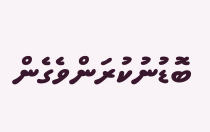ބޮޑުނުކުރަންވެގެން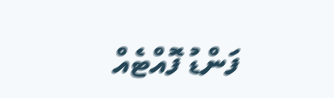ފަންޑު ފޮއްޓެއް